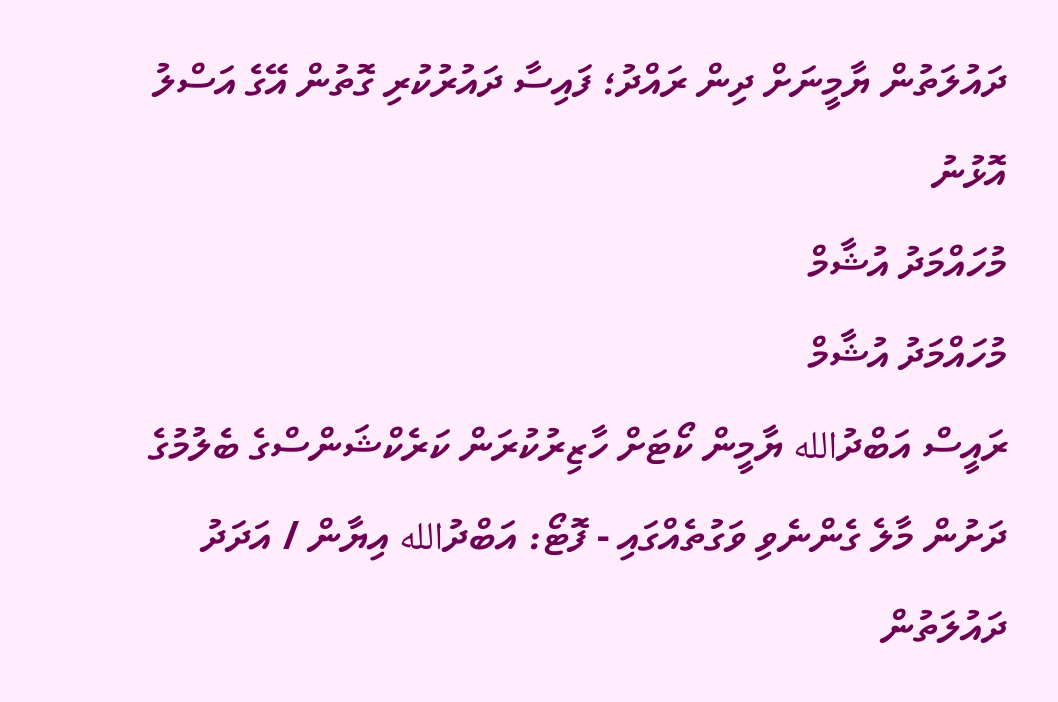ދައުލަތުން ޔާމީނަށް ދިން ރައްދު؛ ފައިސާ ދައުރުކުރި ގޮތުން އޭގެ އަސްލު އޮޅުނު
މުހައްމަދު އުޝާމް
މުހައްމަދު އުޝާމް
ރައީސް އަބްދުالله ޔާމީން ކޯޓަށް ހާޒިރުކުރަން ކަރެކްޝަންސްގެ ބެލުމުގެ ދަށުން މާލެ ގެންނެވި ވަގުތެއްގައި - ފޮޓޯ: އަބްދުالله އިޔާން / އަދަދު
ދައުލަތުން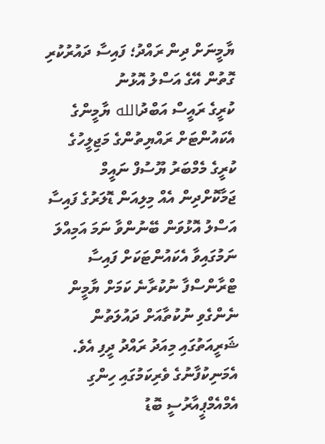ޔާމީނަށް ދިން ރައްދު؛ ފައިސާ ދައުރުކުރި ގޮތުން އޭގެ އަސްލު އޮޅުނު
ކުރީގެ ރައީސް އަބްދުالله ޔާމީންގެ އެކައުންޓަށް ރައްޔިތުންގެ މަޖިލީހުގެ ކުރީގެ މެމްބަރު ޔޫސުފް ނައީމް ޖަމާކޮށްދިން އެއް މިލިއަން ޑޮލަރުގެ ފައިސާ އަސްލު އޮޅުވަން ބޭނުންވާ ނަމަ އަމިއްލަ ނަމުގައިވާ އެކައުންޓަކަށް ފައިސާ ޓްރާންސްފާ ނުކުރާނެ ކަމަށް ޔާމީން ނެންގެވި ނުކުތާއަށް ދައުލަތުން ޝަރީއަތުގައި މިއަދު ރައްދު ދީފި އެވެ.
އެމަނިކުފާނުގެ ވެރިކަމުގައި ހިންގި އެމްއެމްޕީއާރުސީ ބޮޑު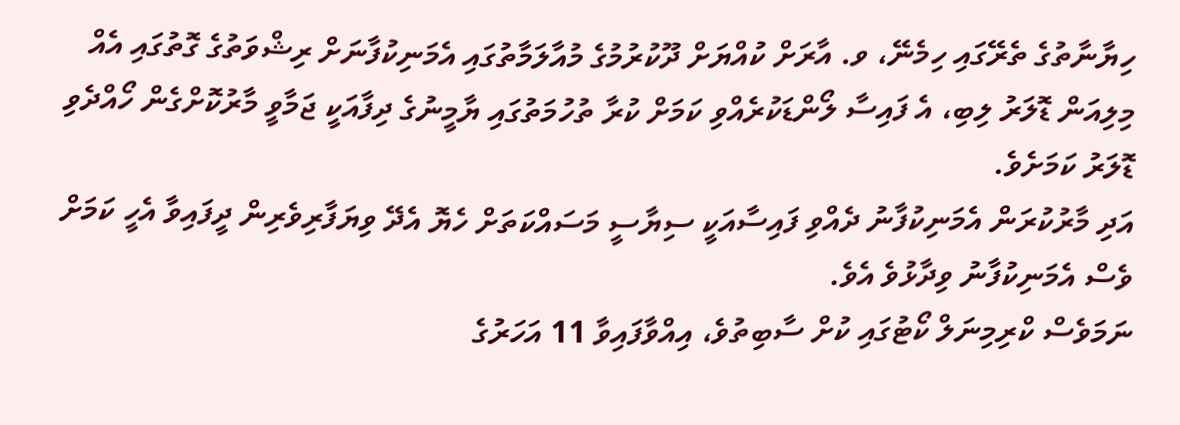ހިޔާނާތުގެ ތެރޭގައި ހިމެނޭ، ވ. އާރަށް ކުއްޔަށް ދޫކުރުމުގެ މުއާލަމާތުގައި އެމަނިކުފާނަށް ރިޝްވަތުގެ ގޮތުގައި އެއް މިލިއަން ޑޮލަރު ލިބި، އެ ފައިސާ ލޯންޑަކުރެއްވި ކަމަށް ކުރާ ތުހުމަތުގައި ޔާމީނުގެ ދިފާއަކީ ޖަމާވީ މާރުކޮށްގެން ހޯއްދެވި ޑޮލަރު ކަމަށެވެ.
އަދި މާރުކުރަން އެމަނިކުފާނު ދެއްވި ފައިސާއަކީ ސިޔާސީ މަސައްކަތަށް ހެޔޮ އެދޭ ވިޔަފާރިވެރިން ދީފައިވާ އެހީ ކަމަށް ވެސް އެމަނިކުފާނު ވިދާޅުވެ އެވެ.
ނަމަވެސް ކްރިމިނަލް ކޯޓުގައި ކުށް ސާބިތުވެ، އިއްވާފައިވާ 11 އަހަރުގެ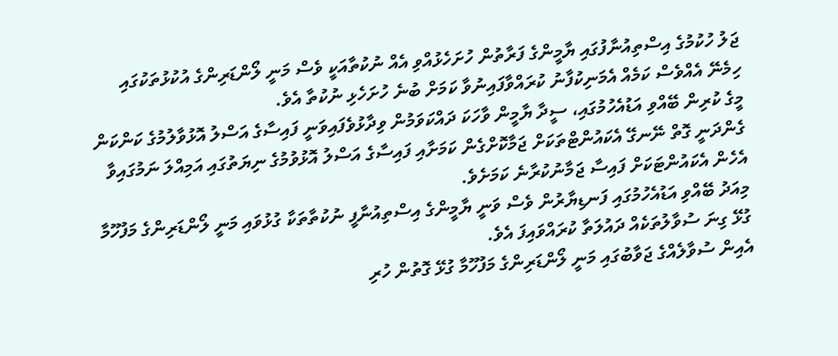ޖަލު ހުކުމުގެ އިސްތިއުނާފުގައި ޔާމީންގެ ފަރާތުން ހުށަހެޅުއްވި އެއް ނުކުތާއަކީ ވެސް މަނީ ލޯންޑަރިންގެ އުކުޅުތަކުގައި ހިމެނޭ އެއްވެސް ކަމެއް އެމަނިކުފާނު ކުރައްވާފައިނުވާ ކަމަށް ބުނެ ހުށަހެޅި ނުކުތާ އެވެ.
މީގެ ކުރިން ބޭއްވި އަޑުއެހުމުގައި، ސީދާ ޔާމީން ވާހަކަ ދައްކަވަމުން ވިދާޅުވެފައިވަނީ ފައިސާގެ އަސްލު އޮޅުވާލުމުގެ ކަންކަން ގެންދަނީ ގޮތް ނޭނގޭ އެކައުންޓްތަކަށް ޖަމާކޮށްގެން ކަމަށާއި ފައިސާގެ އަސްލު އޮޅުވުމުގެ ނިޔަތުގައި އަމިއްލަ ނަމުގައިވާ އެހެން އެކައުންޓަކަށް ފައިސާ ޖަމާނުކުރާނެ ކަމަށެވެ.
މިއަދު ބޭއްވި އަޑުއެހުމުގައި ފަނޑިޔާރުން ވެސް ވަނީ ޔާމީންގެ އިސްތިއުނާފީ ނުކުތާތަކާ ގުޅުވައި މަނީ ލޯންޑަރިންގެ މަފުހޫމާ ގުޅޭ ގިނަ ސުވާލުތަކެއް ދައުލަތާ ކުރައްވައިފަ އެވެ.
އެއިން ސުވާލެއްގެ ޖަވާބުގައި މަނީ ލޯންޑަރިންގެ މަފުހޫމާ ގުޅޭ ގޮތުން ހުރި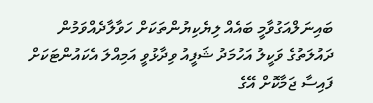ބައިނަލްއަގުވާމީ ބައެއް ލިޔެކިޔުންތަކަށް ހަވާލާދެއްވަމުން ދައުލަތުގެ ވަކީލު އަހުމަދު ޝަފީއު ވިދާޅުވީ އަމިއްލަ އެކައުންޓަކަށް ފައިސާ ޖަމާކޮށް އޭގެ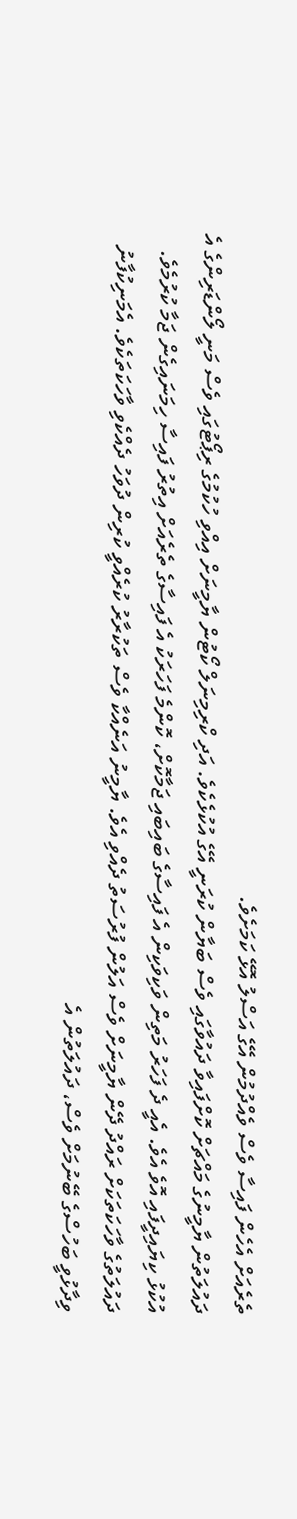ތެރެއަށް އެހެން ފައިސާ ވެސް ވެއްދުމުން އޭގެ އަސްލު އޮޅޭ ކަމަށެވެ.
ދައުލަތުން ޔާމީނުގެ މައްޗަށް ކޮށްފައިވާ ދައުވާގައި ވެސް ބަޔާން ކުރަނީ އޭގެ އުކުޅެކެވެ. އަދި ކްރިމިނަލް ކޯޓުން ޔާމީނަށް އިއްވި ހުކުމުގެ ރިޕޯޓުގައި ވެސް މަނީ ލޯންޑަރިންގެ އެ އުކުޅު ކިޔައިދީފައި އޮވެ އެވެ. އެއީ ދެ ފަހަރު މަތިން ވަކިވަކިން އެ ފައިސާގެ ބައިބައި ޖަމާކޮށް، ކޮންމެ ފަހަރަކު އެ ފައިސާގެ ތެރެއަށް އިތުރު ފައިސާ ހިމަނައިގެން ޖަމާ ކުރުމެވެ.
ދައުލަތުގެ ވާހަކަތަކަށް ރައްދު ދޭން ޔާމީނަށް ވެސް އަލުން ފުރުސަތު ދެއްވި އެވެ. ޔާމީނު އަނެއްކާ ވެސް ތަކުރާރު ކުރެއްވީ ކުރިން ދުވަހު ދެއްކެވި ވާހަކަތަކެވެ. އެމަނިކުފާނު ވިދާޅުވީ ބަހުސްގެ ބޭނުމަށް ވެސް، ދައުލަތުން އެ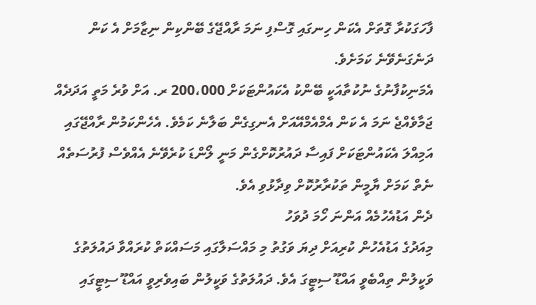ފާހަގަކުރާ ގޮތަށް އެކަން ހިނގައި ގޮސްފި ނަމަ ރާއްޖޭގެ ބޭންކިން ނިޒާމަށް އެ ކަން ދަނެގަނެވޭނެ ކަމަށެވެ.
އެމަނިކުފާނުގެ ނުކުތާއަކީ ބޭންކު އެކައުންޓަކަށް 200،000 ރ. އަށް ވުރެ މަތީ އަދަދެއް ޖަމާވެއްޖެ ނަމަ އެ ކަން އެމްއެމްއޭއަށް އެނގިގެން ބަލާނެ ކަމެވެ. އެހެންކަމުން ރާއްޖޭގައި އަމިއްލަ އެކައުންޓަކަށް ފައިސާ ދައުރުކޮށްގެން މަނީ ލޯންޑަ ކުރެވޭނެ އެއްވެސް ފުރުސަތެއް ނެތް ކަމަށް ޔާމީން ތަކުރާރުކޮށް ވިދާޅުވި އެވެ.
ދެން އަޑުއެހުމެއް އަންނަ ހޯމަ ދުވަހު
މިއަދުގެ އަޑުއެހުން ކުރިއަށް ދިޔަ ވަގުތު މި މައްސަލާގައި މަސައްކަތް ކުރައްވާ ދައުލަތުގެ ވަކީލުން ތިއްބެވީ އައްޑޫ ސިޓީގަ އެވެ. ދައުލަތުގެ ވަކީލުން ބައިވެރިވީ އައްޑޫ ސިޓީގައި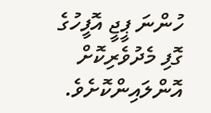ހުންނަ ޕީޖީ އޮފީހުގެ ގޮފި މެދުވެރިކޮށް އޮންލައިންކޮށެވެ.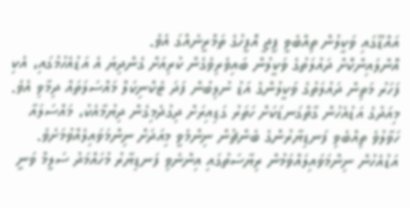އައްޑޫގައި ވަކީލުން ތިއްބެވީ ޕީޖީ އޮފީހުގެ ތަމްރީނެއްގަ އެވެ.
އޮންލައިންކޮށް ދައުލަތުގެ ވަކީލުން ބައިވެރިވެގެން ކުރިއަށް ގެންދިޔަ އެ އަޑުއެހުމުގައި، އެކި ފަހަރު މަތިން ދައުލަތުގެ ވަކީލުންގެ އަޑު ނުލިބުން ފަދަ ޓެކްނިކަލް މައްސަލަތައް ދިމާވި އެވެ.
މިއަދުގެ އަޑުއެހުން ގާތްގަނޑަކަށް ހަތަރު ގަޑިއިރަށް ދިގުދެމިގެން ދިޔުމާއެކު، މައްސަލައާ ހަވާލުވެ ތިއްބެވި ފަނޑިޔާރުންގެ ބެންޗުން ނިންމެވީ މިއަދަށް ނިންމަވައިލެއްވުމަށެވެ. އަޑުއެހުން ނިންމަވައިލައްވަމުން ރިޔާސަތުގައި އިންނެވި ފަނޑިޔާރު މުހައްމަދު ސަލީމް ވަނީ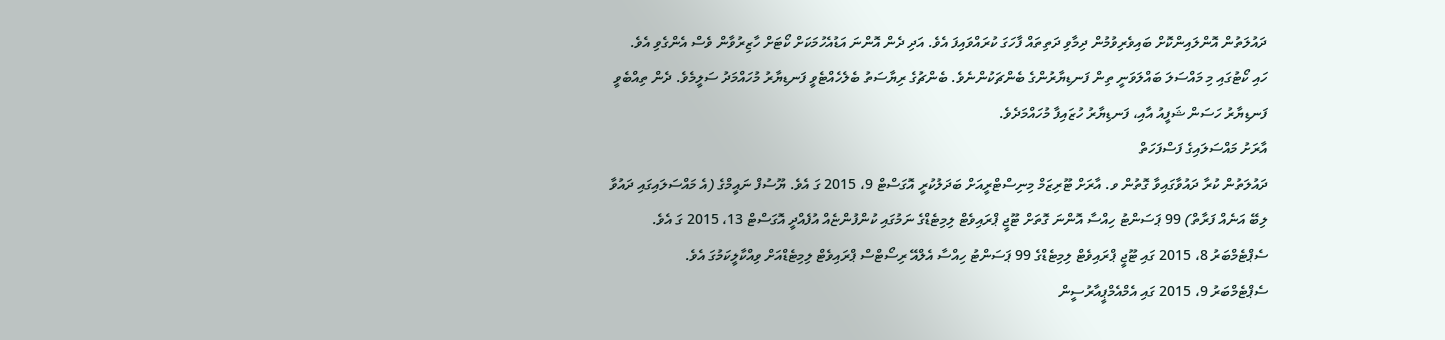ދައުލަތުން އޮންލައިންކޮށް ބައިވެރިވުމުން ދިމާވި ދަތިތައް ފާހަގަ ކުރައްވައިފަ އެވެ. އަދި ދެން އޮންނަ އަޑުއެހުމަކަށް ކޯޓަށް ހާޒިރުވާން ވެސް އެންގެވި އެވެ.
ހައި ކޯޓުގައި މި މައްސަލަ ބައްލަވަނީ ތިން ފަނޑިޔާރުންގެ ބެންޗަކުންނެވެ. ބެންޗުގެ ރިޔާސަތު ބެލެހެއްޓެވީ ފަނޑިޔާރު މުހައްމަދު ސަލީމެވެ. ދެން ތިއްބެވީ ފަނޑިޔާރު ހަސަން ޝަފީއު އާއި، ފަނޑިޔާރު ހުޒައިފާ މުހައްމަދެވެ.
އާރަށު މައްސަލައިގެ ފަސްފަހަތް
ދައުލަތުން ކުރާ ދައުވާގައިވާ ގޮތުން ވ. އާރަށް ޓޫރިޒަމް މިނިސްޓްރީއަށް ބަދަލުކުރީ އޮގަސްޓް 9، 2015 ގަ އެވެ. ޔޫސުފް ނައީމްގެ (އެ މައްސަލައިގައި ދައުވާ ލިބޭ އަނެއް ފަރާތް) 99 ޕަސަންޓު ހިއްސާ އޮންނަ ގޮތަށް ޓޫޖީ ޕްރައިވެޓް ލިމިޓެޑްގެ ނަމުގައި ކުންފުންޏެއް އުފެއްދީ އޮގަސްޓް 13، 2015 ގަ އެވެ.
ސެޕްޓެމްބަރު 8، 2015 ގައި ޓޫޖީ ޕްރައިވެޓް ލިމިޓެޑްގެ 99 ޕަސަންޓު ހިއްސާ އެލްއޭ ރިސޯޓްސް ޕްރައިވެޓް ލިމިޓެޑްއަށް ވިއްކާލީކަމުގަ އެވެ.
ސެޕްޓެމްބަރު 9، 2015 ގައި އެމްއެމްޕީއާރުސީން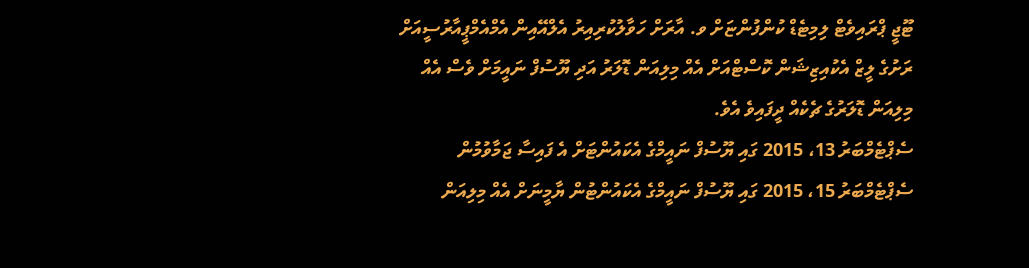ޓޫޖީ ޕްރައިވެޓް ލިމިޓެޑް ކުންފުންޏަށް ވ. އާރަށް ހަވާލުކުރިއިރު އެލްއޭއިން އެމްއެމްޕީއާރުސީއަށް ރަށުގެ ލީޒް އެކުއިޒިޝަން ކޮސްޓްއަށް އެއް މިލިއަން ޑޮލަރު އަދި ޔޫސުފް ނައީމަށް ވެސް އެއް މިލިއަން ޑޮލަރުގެ ޗެކެއް ދީފައިވެ އެވެ.
ސެޕްޓެމްބަރު 13، 2015 ގައި ޔޫސުފް ނައީމްގެ އެކައުންޓަށް އެ ފައިސާ ޖަމާވުމުން ސެޕްޓެމްބަރު 15، 2015 ގައި ޔޫސުފް ނައީމްގެ އެކައުންޓުން ޔާމީނަށް އެއް މިލިއަން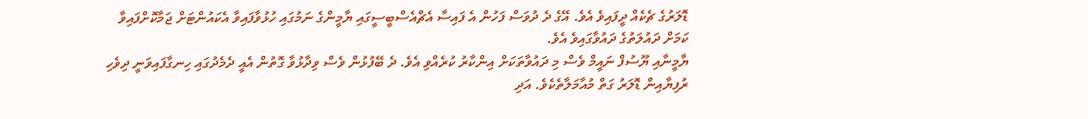ޑޮލަރުގެ ޗެކެއް ދީފައިވެ އެވެ. އޭގެ ދެ ދުވަސް ފަހުން އެ ފައިސާ އެޗްއެސްބީސީގައި ޔާމީންގެ ނަމުގައި ހުޅުވާފައިވާ އެކައުންޓަށް ޖަމާކޮށްފައިވާ ކަމަށް ދައުލަތުގެ ދައުވާގައިވެ އެވެ.
ޔާމީނާއި ޔޫސުފް ނައީމް ވެސް މި ދައުވާތަކަށް އިންކާރު ކުރެއްވި އެވެ. ދެ ބޭފުޅުން ވެސް ވިދާޅުވާ ގޮތުން އެއީ ދެމެދުގައި ހިނގާފައިވަނީ ދިވެހި ރުފިޔާއިން ޑޮލަރު ގަތް މުއާމަލާތެކެވެ. އަދި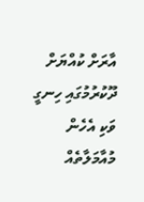އާރަށް ކުއްޔަށް ދޫކުރުމުގައި ހިނގީ ވަކި އެހެން މުއާމަލާތެއް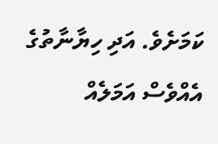ކަމަށެވެ. އަދި ހިޔާނާތުގެ އެއްވެސް އަމަލެއް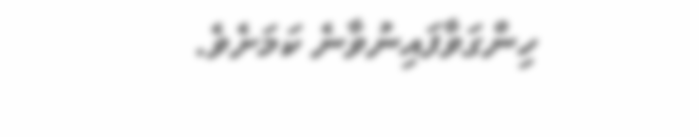ހިންގަވާފައިނުވާނެ ކަމަށެވެ.